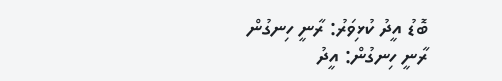ބޮޑު އީދު ކުޅިވަރު: ރާނީ ހިނގުން
ރާނީ ހިނގުން: އީދު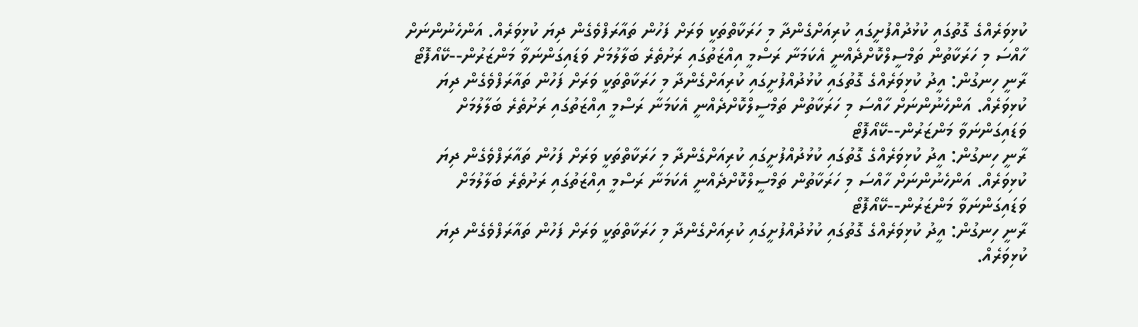ކުޅިވަރެއްގެ ގޮތުގައި ކުޅުދުއްފުށީގައި ކުރިއަށްގެންދާ މި ހަރަކާތްތަކީ ވަރަށް ފަހުން ތައާރަފްވެގެން ދިޔަ ކުޅިވަރެއް. އަންހެނުންނަށް ހާއްސަ މި ހަރަކާތުން ތަމްސީލްކޮށްދެއްނީ އެކަމަނާ ރަސްމީ އިއްޒަތުގައި ރަށުތެރެ ބަލާލުމަށް ވަޑައިގަންނަވާ މަންޒަރުން--ކޭއޯފޮޓޯ
ރާނީ ހިނގުން: އީދު ކުޅިވަރެއްގެ ގޮތުގައި ކުޅުދުއްފުށީގައި ކުރިއަށްގެންދާ މި ހަރަކާތްތަކީ ވަރަށް ފަހުން ތައާރަފްވެގެން ދިޔަ ކުޅިވަރެއް. އަންހެނުންނަށް ހާއްސަ މި ހަރަކާތުން ތަމްސީލްކޮށްދެއްނީ އެކަމަނާ ރަސްމީ އިއްޒަތުގައި ރަށުތެރެ ބަލާލުމަށް ވަޑައިގަންނަވާ މަންޒަރުން--ކޭއޯފޮޓޯ
ރާނީ ހިނގުން: އީދު ކުޅިވަރެއްގެ ގޮތުގައި ކުޅުދުއްފުށީގައި ކުރިއަށްގެންދާ މި ހަރަކާތްތަކީ ވަރަށް ފަހުން ތައާރަފްވެގެން ދިޔަ ކުޅިވަރެއް. އަންހެނުންނަށް ހާއްސަ މި ހަރަކާތުން ތަމްސީލްކޮށްދެއްނީ އެކަމަނާ ރަސްމީ އިއްޒަތުގައި ރަށުތެރެ ބަލާލުމަށް ވަޑައިގަންނަވާ މަންޒަރުން--ކޭއޯފޮޓޯ
ރާނީ ހިނގުން: އީދު ކުޅިވަރެއްގެ ގޮތުގައި ކުޅުދުއްފުށީގައި ކުރިއަށްގެންދާ މި ހަރަކާތްތަކީ ވަރަށް ފަހުން ތައާރަފްވެގެން ދިޔަ ކުޅިވަރެއް.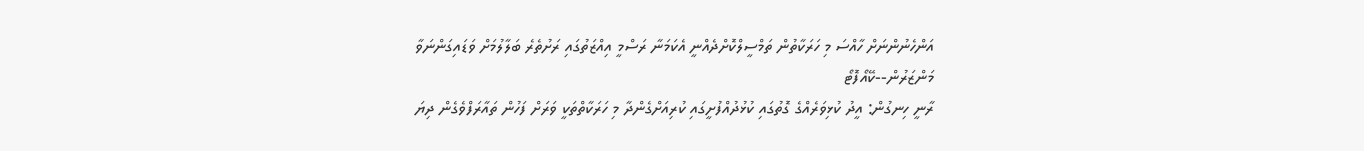އަންހެނުންނަށް ހާއްސަ މި ހަރަކާތުން ތަމްސީލްކޮށްދެއްނީ އެކަމަނާ ރަސްމީ އިއްޒަތުގައި ރަށުތެރެ ބަލާލުމަށް ވަޑައިގަންނަވާ މަންޒަރުން--ކޭއޯފޮޓޯ
ރާނީ ހިނގުން: އީދު ކުޅިވަރެއްގެ ގޮތުގައި ކުޅުދުއްފުށީގައި ކުރިއަށްގެންދާ މި ހަރަކާތްތަކީ ވަރަށް ފަހުން ތައާރަފްވެގެން ދިޔަ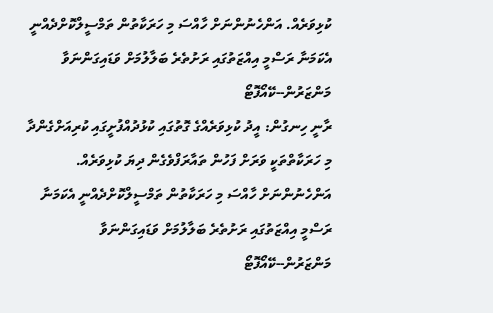ކުޅިވަރެއް. އަންހެނުންނަށް ހާއްސަ މި ހަރަކާތުން ތަމްސީލްކޮށްދެއްނީ އެކަމަނާ ރަސްމީ އިއްޒަތުގައި ރަށުތެރެ ބަލާލުމަށް ވަޑައިގަންނަވާ މަންޒަރުން--ކޭއޯފޮޓޯ
ރާނީ ހިނގުން: އީދު ކުޅިވަރެއްގެ ގޮތުގައި ކުޅުދުއްފުށީގައި ކުރިއަށްގެންދާ މި ހަރަކާތްތަކީ ވަރަށް ފަހުން ތައާރަފްވެގެން ދިޔަ ކުޅިވަރެއް. އަންހެނުންނަށް ހާއްސަ މި ހަރަކާތުން ތަމްސީލްކޮށްދެއްނީ އެކަމަނާ ރަސްމީ އިއްޒަތުގައި ރަށުތެރެ ބަލާލުމަށް ވަޑައިގަންނަވާ މަންޒަރުން--ކޭއޯފޮޓޯ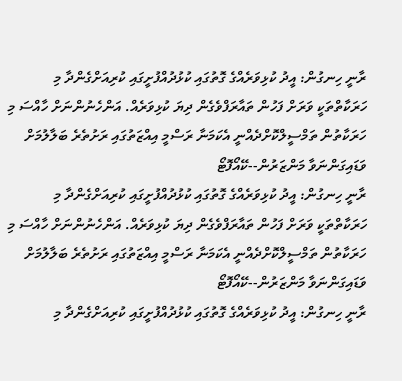ރާނީ ހިނގުން: އީދު ކުޅިވަރެއްގެ ގޮތުގައި ކުޅުދުއްފުށީގައި ކުރިއަށްގެންދާ މި ހަރަކާތްތަކީ ވަރަށް ފަހުން ތައާރަފްވެގެން ދިޔަ ކުޅިވަރެއް. އަންހެނުންނަށް ހާއްސަ މި ހަރަކާތުން ތަމްސީލްކޮށްދެއްނީ އެކަމަނާ ރަސްމީ އިއްޒަތުގައި ރަށުތެރެ ބަލާލުމަށް ވަޑައިގަންނަވާ މަންޒަރުން--ކޭއޯފޮޓޯ
ރާނީ ހިނގުން: އީދު ކުޅިވަރެއްގެ ގޮތުގައި ކުޅުދުއްފުށީގައި ކުރިއަށްގެންދާ މި ހަރަކާތްތަކީ ވަރަށް ފަހުން ތައާރަފްވެގެން ދިޔަ ކުޅިވަރެއް. އަންހެނުންނަށް ހާއްސަ މި ހަރަކާތުން ތަމްސީލްކޮށްދެއްނީ އެކަމަނާ ރަސްމީ އިއްޒަތުގައި ރަށުތެރެ ބަލާލުމަށް ވަޑައިގަންނަވާ މަންޒަރުން--ކޭއޯފޮޓޯ
ރާނީ ހިނގުން: އީދު ކުޅިވަރެއްގެ ގޮތުގައި ކުޅުދުއްފުށީގައި ކުރިއަށްގެންދާ މި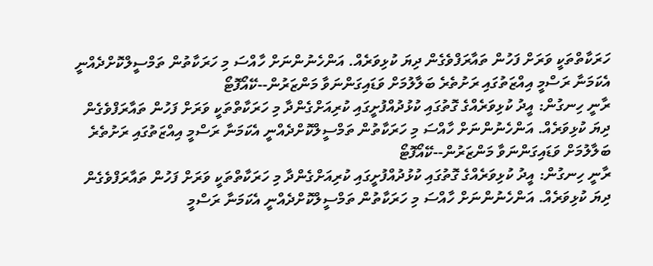ހަރަކާތްތަކީ ވަރަށް ފަހުން ތައާރަފްވެގެން ދިޔަ ކުޅިވަރެއް. އަންހެނުންނަށް ހާއްސަ މި ހަރަކާތުން ތަމްސީލްކޮށްދެއްނީ އެކަމަނާ ރަސްމީ އިއްޒަތުގައި ރަށުތެރެ ބަލާލުމަށް ވަޑައިގަންނަވާ މަންޒަރުން--ކޭއޯފޮޓޯ
ރާނީ ހިނގުން: އީދު ކުޅިވަރެއްގެ ގޮތުގައި ކުޅުދުއްފުށީގައި ކުރިއަށްގެންދާ މި ހަރަކާތްތަކީ ވަރަށް ފަހުން ތައާރަފްވެގެން ދިޔަ ކުޅިވަރެއް. އަންހެނުންނަށް ހާއްސަ މި ހަރަކާތުން ތަމްސީލްކޮށްދެއްނީ އެކަމަނާ ރަސްމީ އިއްޒަތުގައި ރަށުތެރެ ބަލާލުމަށް ވަޑައިގަންނަވާ މަންޒަރުން--ކޭއޯފޮޓޯ
ރާނީ ހިނގުން: އީދު ކުޅިވަރެއްގެ ގޮތުގައި ކުޅުދުއްފުށީގައި ކުރިއަށްގެންދާ މި ހަރަކާތްތަކީ ވަރަށް ފަހުން ތައާރަފްވެގެން ދިޔަ ކުޅިވަރެއް. އަންހެނުންނަށް ހާއްސަ މި ހަރަކާތުން ތަމްސީލްކޮށްދެއްނީ އެކަމަނާ ރަސްމީ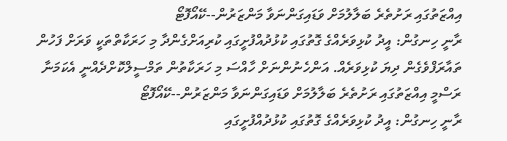އިއްޒަތުގައި ރަށުތެރެ ބަލާލުމަށް ވަޑައިގަންނަވާ މަންޒަރުން--ކޭއޯފޮޓޯ
ރާނީ ހިނގުން: އީދު ކުޅިވަރެއްގެ ގޮތުގައި ކުޅުދުއްފުށީގައި ކުރިއަށްގެންދާ މި ހަރަކާތްތަކީ ވަރަށް ފަހުން ތައާރަފްވެގެން ދިޔަ ކުޅިވަރެއް. އަންހެނުންނަށް ހާއްސަ މި ހަރަކާތުން ތަމްސީލްކޮށްދެއްނީ އެކަމަނާ ރަސްމީ އިއްޒަތުގައި ރަށުތެރެ ބަލާލުމަށް ވަޑައިގަންނަވާ މަންޒަރުން--ކޭއޯފޮޓޯ
ރާނީ ހިނގުން: އީދު ކުޅިވަރެއްގެ ގޮތުގައި ކުޅުދުއްފުށީގައި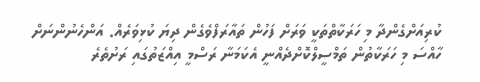ކުރިއަށްގެންދާ މި ހަރަކާތްތަކީ ވަރަށް ފަހުން ތައާރަފްވެގެން ދިޔަ ކުޅިވަރެއް. އަންހެނުންނަށް ހާއްސަ މި ހަރަކާތުން ތަމްސީލްކޮށްދެއްނީ އެކަމަނާ ރަސްމީ އިއްޒަތުގައި ރަށުތެރެ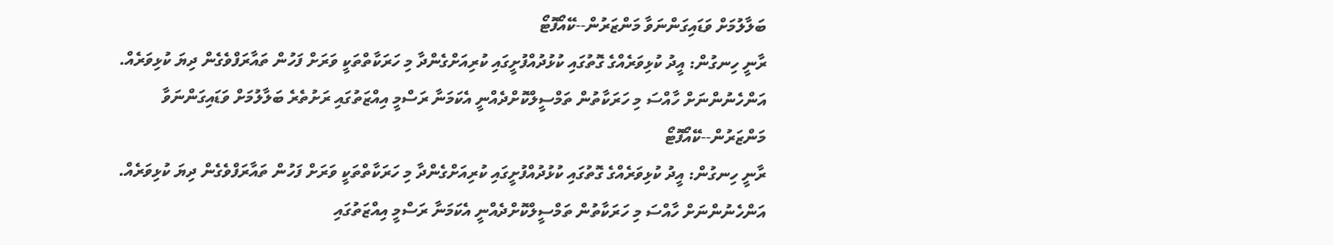ބަލާލުމަށް ވަޑައިގަންނަވާ މަންޒަރުން--ކޭއޯފޮޓޯ
ރާނީ ހިނގުން: އީދު ކުޅިވަރެއްގެ ގޮތުގައި ކުޅުދުއްފުށީގައި ކުރިއަށްގެންދާ މި ހަރަކާތްތަކީ ވަރަށް ފަހުން ތައާރަފްވެގެން ދިޔަ ކުޅިވަރެއް. އަންހެނުންނަށް ހާއްސަ މި ހަރަކާތުން ތަމްސީލްކޮށްދެއްނީ އެކަމަނާ ރަސްމީ އިއްޒަތުގައި ރަށުތެރެ ބަލާލުމަށް ވަޑައިގަންނަވާ މަންޒަރުން--ކޭއޯފޮޓޯ
ރާނީ ހިނގުން: އީދު ކުޅިވަރެއްގެ ގޮތުގައި ކުޅުދުއްފުށީގައި ކުރިއަށްގެންދާ މި ހަރަކާތްތަކީ ވަރަށް ފަހުން ތައާރަފްވެގެން ދިޔަ ކުޅިވަރެއް. އަންހެނުންނަށް ހާއްސަ މި ހަރަކާތުން ތަމްސީލްކޮށްދެއްނީ އެކަމަނާ ރަސްމީ އިއްޒަތުގައި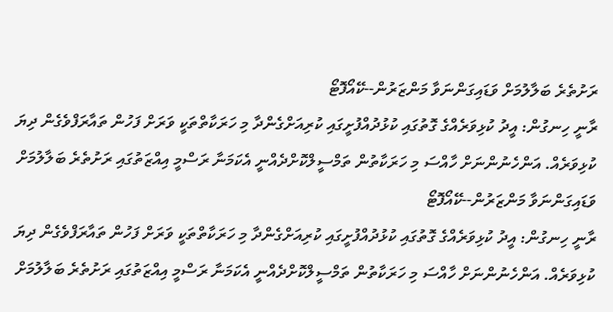ރަށުތެރެ ބަލާލުމަށް ވަޑައިގަންނަވާ މަންޒަރުން--ކޭއޯފޮޓޯ
ރާނީ ހިނގުން: އީދު ކުޅިވަރެއްގެ ގޮތުގައި ކުޅުދުއްފުށީގައި ކުރިއަށްގެންދާ މި ހަރަކާތްތަކީ ވަރަށް ފަހުން ތައާރަފްވެގެން ދިޔަ ކުޅިވަރެއް. އަންހެނުންނަށް ހާއްސަ މި ހަރަކާތުން ތަމްސީލްކޮށްދެއްނީ އެކަމަނާ ރަސްމީ އިއްޒަތުގައި ރަށުތެރެ ބަލާލުމަށް ވަޑައިގަންނަވާ މަންޒަރުން--ކޭއޯފޮޓޯ
ރާނީ ހިނގުން: އީދު ކުޅިވަރެއްގެ ގޮތުގައި ކުޅުދުއްފުށީގައި ކުރިއަށްގެންދާ މި ހަރަކާތްތަކީ ވަރަށް ފަހުން ތައާރަފްވެގެން ދިޔަ ކުޅިވަރެއް. އަންހެނުންނަށް ހާއްސަ މި ހަރަކާތުން ތަމްސީލްކޮށްދެއްނީ އެކަމަނާ ރަސްމީ އިއްޒަތުގައި ރަށުތެރެ ބަލާލުމަށް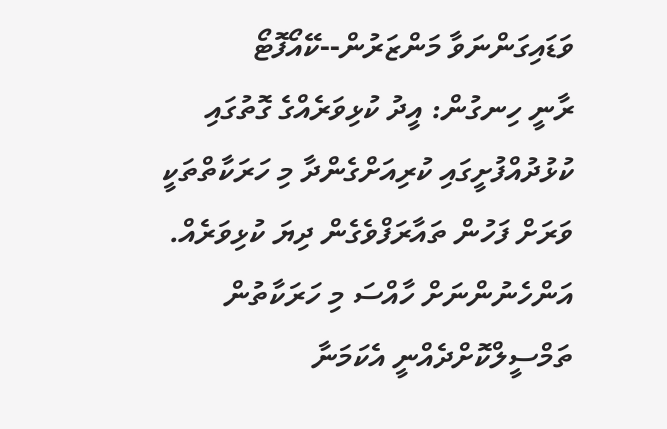ވަޑައިގަންނަވާ މަންޒަރުން--ކޭއޯފޮޓޯ
ރާނީ ހިނގުން: އީދު ކުޅިވަރެއްގެ ގޮތުގައި ކުޅުދުއްފުށީގައި ކުރިއަށްގެންދާ މި ހަރަކާތްތަކީ ވަރަށް ފަހުން ތައާރަފްވެގެން ދިޔަ ކުޅިވަރެއް. އަންހެނުންނަށް ހާއްސަ މި ހަރަކާތުން ތަމްސީލްކޮށްދެއްނީ އެކަމަނާ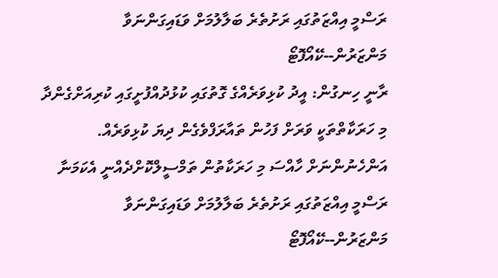ރަސްމީ އިއްޒަތުގައި ރަށުތެރެ ބަލާލުމަށް ވަޑައިގަންނަވާ މަންޒަރުން--ކޭއޯފޮޓޯ
ރާނީ ހިނގުން: އީދު ކުޅިވަރެއްގެ ގޮތުގައި ކުޅުދުއްފުށީގައި ކުރިއަށްގެންދާ މި ހަރަކާތްތަކީ ވަރަށް ފަހުން ތައާރަފްވެގެން ދިޔަ ކުޅިވަރެއް. އަންހެނުންނަށް ހާއްސަ މި ހަރަކާތުން ތަމްސީލްކޮށްދެއްނީ އެކަމަނާ ރަސްމީ އިއްޒަތުގައި ރަށުތެރެ ބަލާލުމަށް ވަޑައިގަންނަވާ މަންޒަރުން--ކޭއޯފޮޓޯ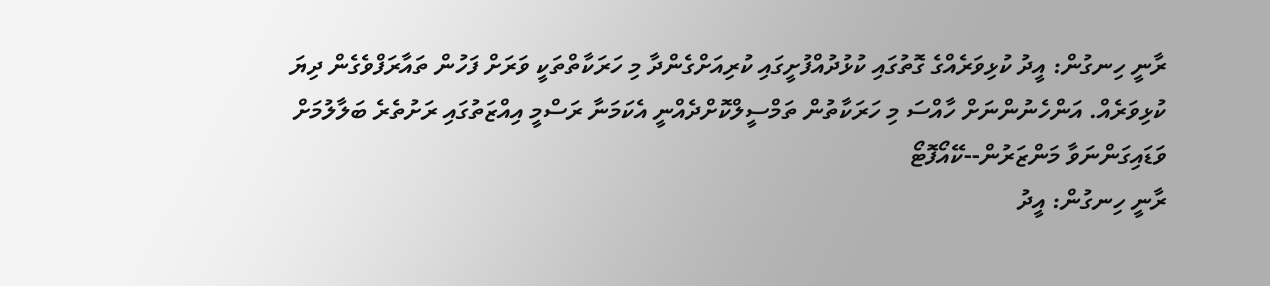ރާނީ ހިނގުން: އީދު ކުޅިވަރެއްގެ ގޮތުގައި ކުޅުދުއްފުށީގައި ކުރިއަށްގެންދާ މި ހަރަކާތްތަކީ ވަރަށް ފަހުން ތައާރަފްވެގެން ދިޔަ ކުޅިވަރެއް. އަންހެނުންނަށް ހާއްސަ މި ހަރަކާތުން ތަމްސީލްކޮށްދެއްނީ އެކަމަނާ ރަސްމީ އިއްޒަތުގައި ރަށުތެރެ ބަލާލުމަށް ވަޑައިގަންނަވާ މަންޒަރުން--ކޭއޯފޮޓޯ
ރާނީ ހިނގުން: އީދު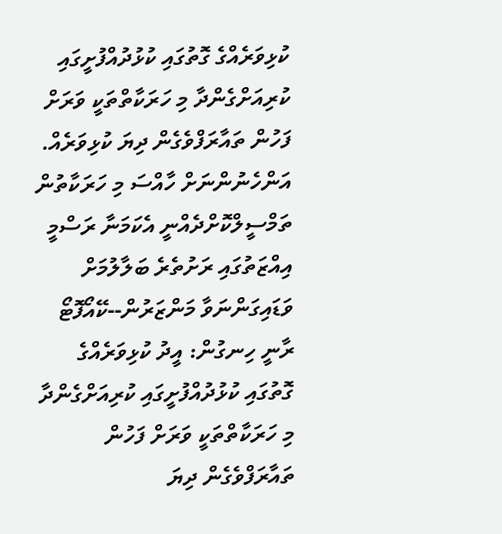ކުޅިވަރެއްގެ ގޮތުގައި ކުޅުދުއްފުށީގައި ކުރިއަށްގެންދާ މި ހަރަކާތްތަކީ ވަރަށް ފަހުން ތައާރަފްވެގެން ދިޔަ ކުޅިވަރެއް. އަންހެނުންނަށް ހާއްސަ މި ހަރަކާތުން ތަމްސީލްކޮށްދެއްނީ އެކަމަނާ ރަސްމީ އިއްޒަތުގައި ރަށުތެރެ ބަލާލުމަށް ވަޑައިގަންނަވާ މަންޒަރުން--ކޭއޯފޮޓޯ
ރާނީ ހިނގުން: އީދު ކުޅިވަރެއްގެ ގޮތުގައި ކުޅުދުއްފުށީގައި ކުރިއަށްގެންދާ މި ހަރަކާތްތަކީ ވަރަށް ފަހުން ތައާރަފްވެގެން ދިޔަ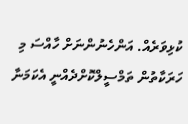ކުޅިވަރެއް. އަންހެނުންނަށް ހާއްސަ މި ހަރަކާތުން ތަމްސީލްކޮށްދެއްނީ އެކަމަނާ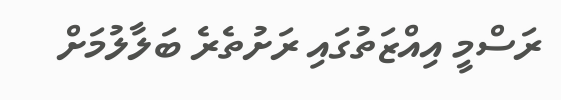ރަސްމީ އިއްޒަތުގައި ރަށުތެރެ ބަލާލުމަށް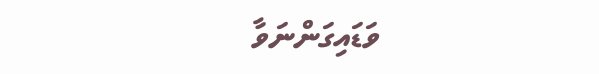ވަޑައިގަންނަވާ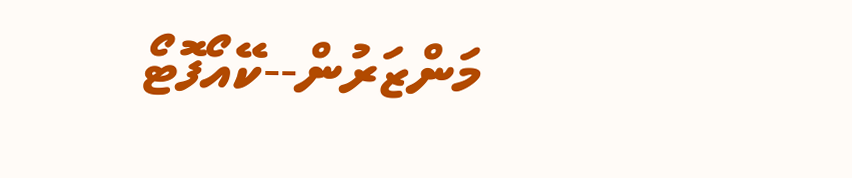މަންޒަރުން--ކޭއޯފޮޓޯ